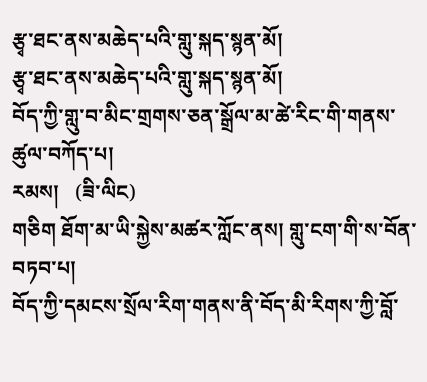རྩྭ་ཐང་ནས་མཆེད་པའི་གླུ་སྐད་སྙན་མོ།
རྩྭ་ཐང་ནས་མཆེད་པའི་གླུ་སྐད་སྙན་མོ།
བོད་ཀྱི་གླུ་བ་མིང་གྲགས་ཅན་སྒྲོལ་མ་ཚེ་རིང་གི་གནས་ཚུལ་བཀོད་པ།
རམས།   (ཟི་ལིང)
གཅིག ཐོག་མ་ཡི་སྐྱེས་མཚར་ཀློང་ནས། གླུ་ངག་གི་ས་བོན་བཏབ་པ།
བོད་ཀྱི་དམངས་སྲོལ་རིག་གནས་ནི་བོད་མི་རིགས་ཀྱི་བློ་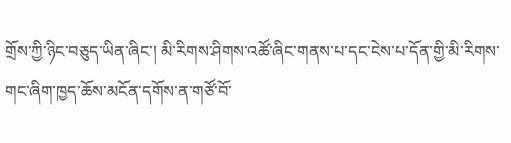གྲོས་ཀྱི་ཉིང་བཅུད་ཡིན་ཞིང་། མི་རིགས་ཤིགས་འཚོ་ཞིང་གནས་པ་དང་ངེས་པ་དོན་གྱི་མི་རིགས་གང་ཞིག་ཁྱད་ཆོས་མངོན་དགོས་ན་གཙོ་བོ་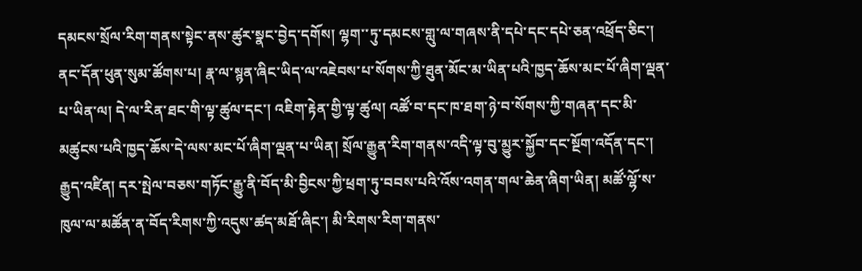དམངས་སྲོལ་རིག་གནས་སྟེང་ནས་ཚུར་སྣང་བྱེད་དགོས། ལྷག་་ཏུ་དམངས་གླུ་ལ་གཞས་ནི་དཔེ་དང་དཔེ་ཅན་འཕྲོད་ཅིང་། ནང་དོན་ཕུན་སུམ་ཚོགས་པ། རྣ་ལ་སྙན་ཞིང་ཡིད་ལ་འཇེབས་པ་སོགས་ཀྱི་ཐུན་མོང་མ་ཡིན་པའི་ཁྱད་ཆོས་མང་པོ་ཞིག་ལྡན་པ་ཡིན་ལ། དེ་ལ་རིན་ཐང་གི་ལྟ་ཚུལ་དང་། འཇིག་རྟེན་གྱི་ལྟ་ཚུལ། འཚོ་བ་དང་ཁ་ཐག་ཉེ་བ་སོགས་ཀྱི་གཞན་དང་མི་མཚུངས་པའི་ཁྱད་ཆོས་དེ་ལས་མང་པོ་ཞིག་ལྡན་པ་ཡིན། སྲོལ་རྒྱུན་རིག་གནས་འདི་ལྟ་བུ་མྱུར་སྐྱོབ་དང་སྔོག་འདོན་དང་། རྒྱུད་འཛིན། དར་སྤེལ་བཅས་གཏོང་རྒྱུ་ནི་བོད་མི་བྱིངས་ཀྱི་ཕྲག་ཏུ་བབས་པའི་འོས་འགན་གལ་ཆེན་ཞིག་ཡིན། མཚོ་ལྷོ་ས་ཁུལ་ལ་མཚོན་ན་བོད་རིགས་ཀྱི་འདུས་ཚད་མཐོ་ཞིང་། མི་རིགས་རིག་གནས་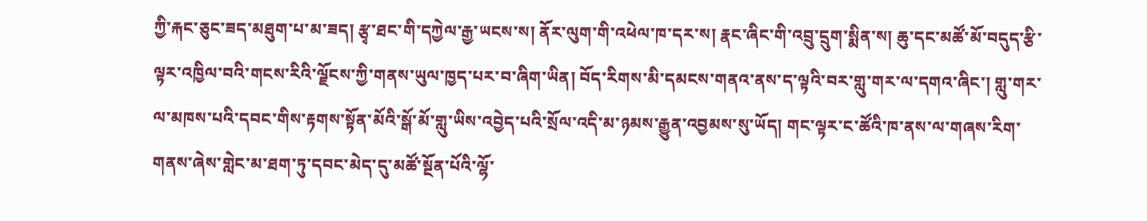ཀྱི་རྐང་ཅུང་ཟད་མཐུག་པ་མ་ཟད། རྩྭ་ཐང་གི་དཀྱེལ་རྒྱ་ཡངས་ས། ནོར་ལུག་གི་འཕེལ་ཁ་དར་ས། རྣང་ཞིང་གི་འབྲུ་དྲུག་སྨིན་ས། ཆུ་དང་མཚོ་མོ་བདུད་རྩི་ལྟར་འཁྱིལ་བའི་གངས་རིའི་ལྗོངས་ཀྱི་གནས་ཡུལ་ཁྱད་པར་བ་ཞིག་ཡིན། བོད་རིགས་མི་དམངས་གནའ་ནས་ད་ལྟའི་བར་གླུ་གར་ལ་དགའ་ཞིང་། གླུ་གར་ལ་མཁས་པའི་དབང་གིས་རྟགས་སྟོན་མོའི་སྒོ་མོ་གླུ་ཡིས་འབྱེད་པའི་སྲོལ་འདི་མ་ཉམས་རྒྱུན་འབྱམས་སུ་ཡོད། གང་ལྟར་ང་ཚོའི་ཁ་ནས་ལ་གཞས་རིག་གནས་ཞེས་གླེང་མ་ཐག་ཏུ་དབང་མེད་དུ་མཚོ་སྔོན་པོའི་ལྷོ་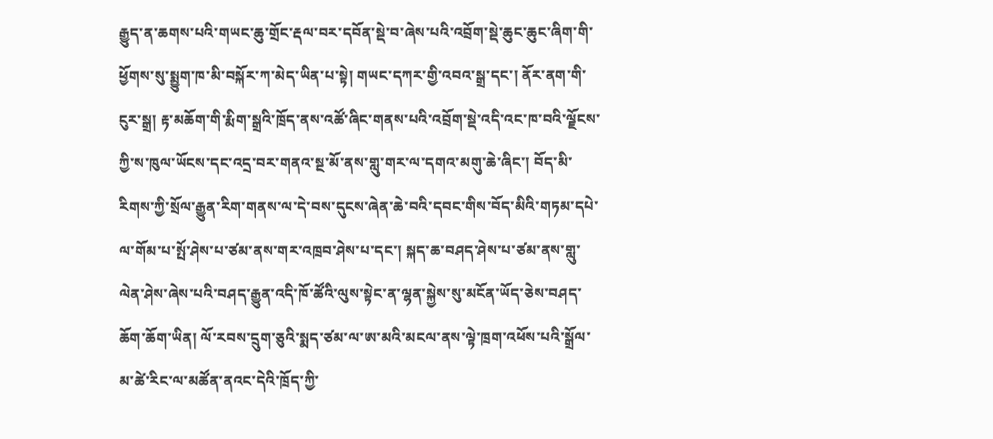རྒྱུད་ན་ཆགས་པའི་གཡང་ཆུ་གྲོང་རྡལ་བར་དབོན་སྡེ་བ་ཞེས་པའི་འབྲོག་སྡེ་ཆུང་ཆུང་ཞིག་གི་ཕྱོགས་སུ་སྨྱུག་ཁ་མི་བསྐོར་ཀ་མེད་ཡིན་པ་སྟེ། གཡང་དཀར་གྱི་འབའ་སྒྲ་དང་། ནོར་ནག་གི་ངུར་སྒྲ། རྟ་མཆོག་གི་རྨིག་སྒྲའི་ཁྲོད་ནས་འཚོ་ཞིང་གནས་པའི་འབྲོག་སྡེ་འདི་འང་ཁ་བའི་ལྗོངས་ཀྱི་ས་ཁུལ་ཡོངས་དང་འདྲ་བར་གནའ་སྔ་མོ་ནས་གླུ་གར་ལ་དགའ་མགུ་ཆེ་ཞིང་། བོད་མི་རིགས་ཀྱི་སྲོལ་རྒྱུན་རིག་གནས་ལ་དེ་བས་དུངས་ཞེན་ཆེ་བའི་དབང་གིས་བོད་མིའི་གཏམ་དཔེ་ལ་གོམ་པ་སྤོ་ཤེས་པ་ཙམ་ནས་གར་འཁྲབ་ཤེས་པ་དང་། སྐད་ཆ་བཤད་ཤེས་པ་ཙམ་ནས་གླུ་ལེན་ཤེས་ཞེས་པའི་བཤད་རྒྱུན་འདི་ཁོ་ཚོའི་ལུས་སྟེང་ན་ལྷན་སྐྱེས་སུ་མངོན་ཡོད་ཅེས་བཤད་ཆོག་ཆོག་ཡིན། ལོ་རབས་དྲུག་ཅུའི་སྨད་ཙམ་ལ་ཨ་མའི་མངལ་ནས་ལྟེ་ཁྲག་འཕོས་པའི་སྒྲོལ་མ་ཚེ་རིང་ལ་མཚོན་ནའང་དེའི་ཁྲོད་ཀྱི་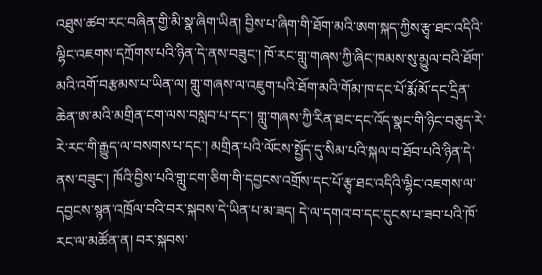འཐུས་ཚབ་རང་བཞིན་གྱི་མི་སྣ་ཞིག་ཡིན། བྱིས་པ་ཞིག་གི་ཐོག་མའི་ཨག་སྐད་ཀྱིས་རྩྭ་ཐང་འདིའི་ལྷིང་འཇགས་དཀྲོགས་པའི་ཉིན་དེ་ནས་བཟུང་། ཁོ་རང་གླུ་གཞས་ཀྱི་ཞིང་ཁམས་སུ་མྱུལ་བའི་ཐོག་མའི་འགོ་བརྩམས་པ་ཡིན་ལ། གླུ་གཞས་ལ་འཇུག་པའི་ཐོག་མའི་གོམ་ཁ་དང་པོ་རྨོ་མོ་དང་དྲིན་ཆེན་ཨ་མའི་མགྲིན་ངག་ལས་བསླབ་པ་དང་། གླུ་གཞས་ཀྱི་རིན་ཐང་དང་འོད་སྣང་གི་ཉིང་བཅུད་རེ་རེ་རང་གི་རྒྱུད་ལ་བསགས་པ་དང་། མགྲིན་པའི་ལོངས་སྤྱོད་དུ་སིམ་པའི་སྐལ་བ་ཐོབ་པའི་ཉིན་དེ་ནས་བཟུང་། ཁོའི་བྱིས་པའི་གླུ་ངག་ཅིག་གི་དབྱངས་འགྲོས་དང་པོ་རྩྭ་ཐང་འདིའི་ལྷིང་འཇགས་ལ་དབྱངས་སྙན་འཁྲོལ་བའི་བར་སྐབས་དེ་ཡིན་པ་མ་ཟད། དེ་ལ་དགའ་བ་དང་དུངས་པ་ཟབ་པའི་ཁོ་རང་ལ་མཚོན་ན། བར་སྐབས་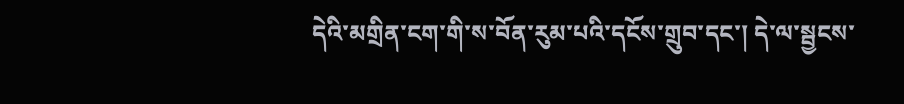དེའི་མགྲིན་ངག་གི་ས་བོན་རུམ་པའི་དངོས་གྲུབ་དང་། དེ་ལ་སྦྱངས་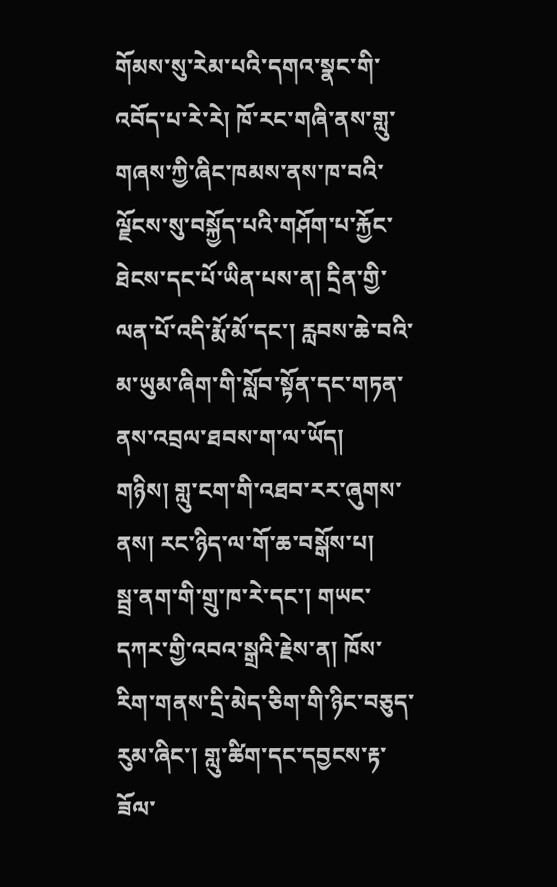གོམས་སུ་རེམ་པའི་དགའ་སྣང་གི་འབོད་པ་རེ་རེ། ཁོ་རང་གཞི་ནས་གླུ་གཞས་ཀྱི་ཞིང་ཁམས་ནས་ཁ་བའི་ལྗོངས་སུ་བསྐྱོད་པའི་གཤོག་པ་རྐྱོང་ཐེངས་དང་པོ་ཡིན་པས་ན། དྲིན་གྱི་ལན་པོ་འདི་རྨོ་མོ་དང་། རླབས་ཆེ་བའི་མ་ཡུམ་ཞིག་གི་སློབ་སྟོན་དང་གཏན་ནས་འབྲལ་ཐབས་ག་ལ་ཡོད།
གཉིས། གླུ་ངག་གི་འཐབ་རར་ཞུགས་ནས། རང་ཉིད་ལ་གོ་ཆ་བསྒོས་པ།
སྦྲ་ནག་གི་གྲུ་ཁ་རེ་དང་། གཡང་དཀར་གྱི་འབའ་སྒྲའི་རྗེས་ན། ཁོས་རིག་གནས་དྲི་མེད་ཅིག་གི་ཉིང་བཅུད་རུམ་ཞིང་། གླུ་ཚིག་དང་དབྱངས་རྟ་ཟོལ་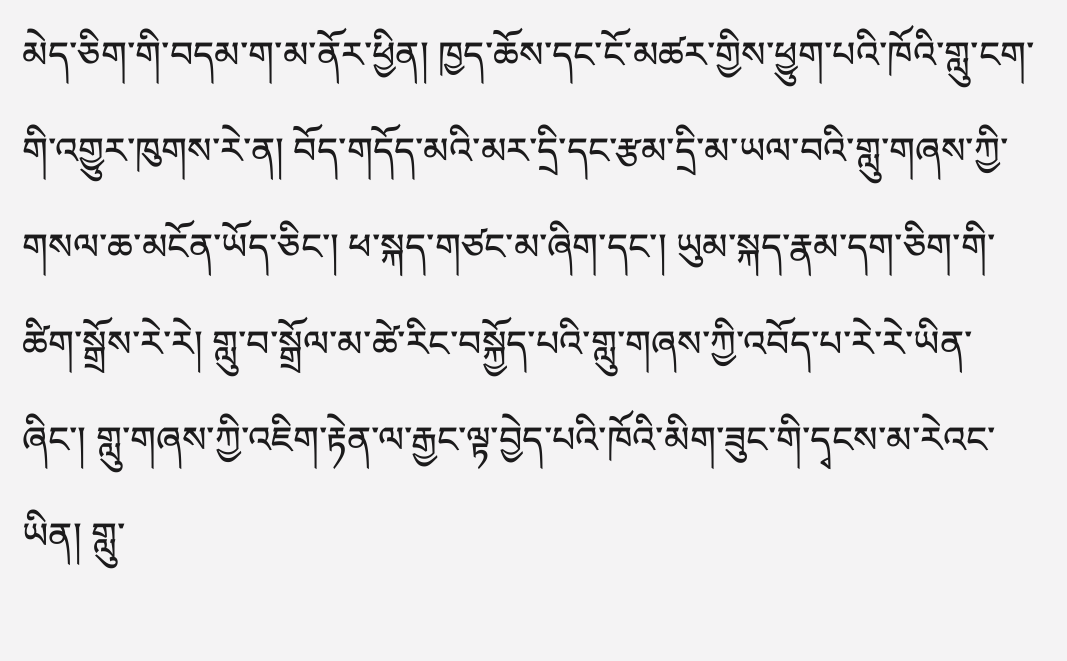མེད་ཅིག་གི་བདམ་ག་མ་ནོར་ཕྱིན། ཁྱད་ཆོས་དང་ངོ་མཚར་གྱིས་ཕྱུག་པའི་ཁོའི་གླུ་ངག་གི་འགྱུར་ཁུགས་རེ་ན། བོད་གདོད་མའི་མར་དྲི་དང་རྩམ་དྲི་མ་ཡལ་བའི་གླུ་གཞས་ཀྱི་གསལ་ཆ་མངོན་ཡོད་ཅིང་། ཕ་སྐད་གཙང་མ་ཞིག་དང་། ཡུམ་སྐད་རྣམ་དག་ཅིག་གི་ཚིག་སྒྲོས་རེ་རེ། གླུ་བ་སྒྲོལ་མ་ཚེ་རིང་བསྐྱོད་པའི་གླུ་གཞས་ཀྱི་འབོད་པ་རེ་རེ་ཡིན་ཞིང་། གླུ་གཞས་ཀྱི་འཇིག་རྟེན་ལ་རྒྱང་ལྟ་བྱེད་པའི་ཁོའི་མིག་ཟུང་གི་དྭངས་མ་རེའང་ཡིན། གླུ་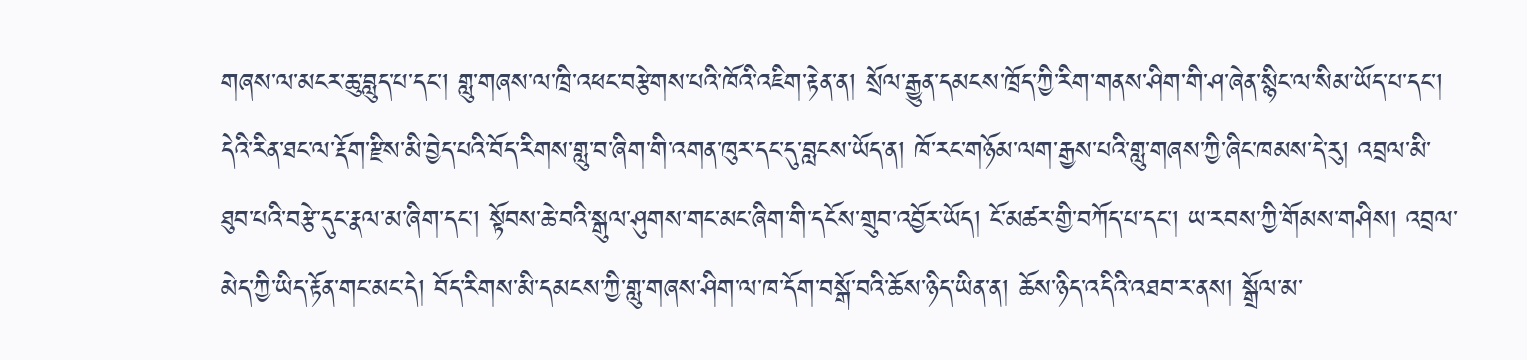གཞས་ལ་མངར་ཆུ་བླུད་པ་དང་། གླུ་གཞས་ལ་ཁྲི་འཕང་བརྩེགས་པའི་ཁོའི་འཇིག་རྟེན་ན། སྲོལ་རྒྱུན་དམངས་ཁྲོད་ཀྱི་རིག་གནས་ཤིག་གི་ཤ་ཞེན་སྙིང་ལ་སིམ་ཡོད་པ་དང་། དེའི་རིན་ཐང་ལ་རྡོག་རྫིས་མི་བྱེད་པའི་བོད་རིགས་གླུ་བ་ཞིག་གི་འགན་ཁུར་དང་དུ་བླངས་ཡོད་ན། ཁོ་རང་གཉོམ་ལག་རྒྱས་པའི་གླུ་གཞས་ཀྱི་ཞིང་ཁམས་དེ་རུ། འབྲལ་མི་ཐུབ་པའི་བརྩེ་དུང་རྣལ་མ་ཞིག་དང་། སྟོབས་ཆེ་བའི་སྒུལ་ཤུགས་གང་མང་ཞིག་གི་དངོས་གྲུབ་འབྱོར་ཡོད། ངོ་མཚར་གྱི་བཀོད་པ་དང་། ཡ་རབས་ཀྱི་གོམས་གཤིས། འབྲལ་མེད་ཀྱི་ཡིད་རྟོན་གང་མང་དེ། བོད་རིགས་མི་དམངས་ཀྱི་གླུ་གཞས་ཤིག་ལ་ཁ་དོག་བསྒོ་བའི་ཆོས་ཉིད་ཡིན་ན། ཆོས་ཉིད་འདིའི་འཐབ་ར་ནས། སྒྲོལ་མ་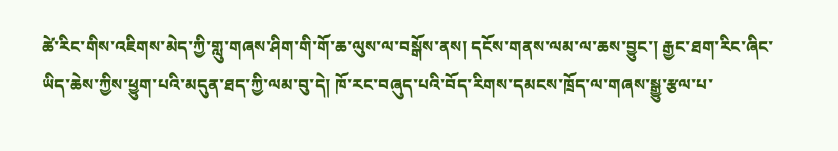ཚེ་རིང་གིས་འཇིགས་མེད་ཀྱི་གླུ་གཞས་ཤིག་གི་གོ་ཆ་ལུས་ལ་བསྒོས་ནས། དངོས་གནས་ལམ་ལ་ཆས་བྱུང་། རྒྱང་ཐག་རིང་ཞིང་ཡིད་ཆེས་ཀྱིས་ཕྱུག་པའི་མདུན་ཐད་ཀྱི་ལམ་བུ་དེ། ཁོ་རང་བཞུད་པའི་བོད་རིགས་དམངས་ཁྲོད་ལ་གཞས་སྒྱུ་རྩལ་པ་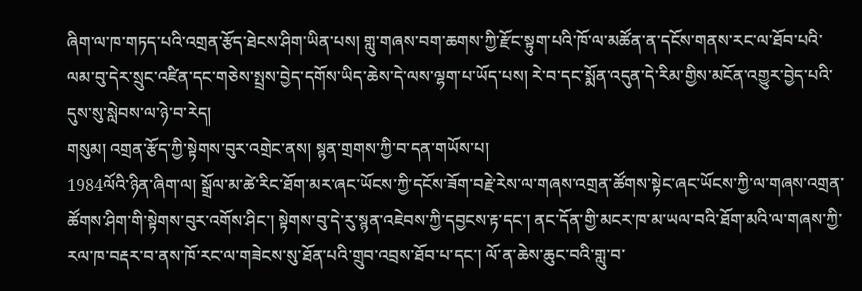ཞིག་ལ་ཁ་གཏད་པའི་འགྲན་རྩོད་ཐེངས་ཤིག་ཡིན་པས། གླུ་གཞས་བག་ཆགས་ཀྱི་རྫོང་སྟུག་པའི་ཁོ་ལ་མཚོན་ན་དངོས་གནས་རང་ལ་ཐོབ་པའི་ལམ་བུ་དེར་སྲུང་འཛིན་དང་གཅེས་སྤྲས་བྱེད་དགོས་ཡིད་ཆེས་དེ་ལས་ལྷག་པ་ཡོད་པས། རེ་བ་དང་སྨོན་འདུན་དེ་རིམ་གྱིས་མངོན་འགྱུར་བྱེད་པའི་དུས་སུ་སླེབས་ལ་ཉེ་བ་རེད།
གསུམ། འགྲན་རྩོད་ཀྱི་སྟེགས་བུར་འགྲེང་ནས། སྙན་གྲགས་ཀྱི་བ་དན་གཡོས་པ།
1984ལོའི་ཉིན་ཞིག་ལ། སྒྲོལ་མ་ཚེ་རིང་ཐོག་མར་ཞང་ཡོངས་ཀྱི་དངོས་ཟོག་བརྗེ་རེས་ལ་གཞས་འགྲན་ཚོགས་སྟེང་ཞང་ཡོངས་ཀྱི་ལ་གཞས་འགྲན་ཚོགས་ཤིག་གི་སྟེགས་བུར་འགོས་ཤིང་། སྟེགས་བུ་དེ་རུ་སྙན་འཇེབས་ཀྱི་དབྱངས་རྟ་དང་། ནང་དོན་གྱི་མངར་ཁ་མ་ཡལ་བའི་ཐོག་མའི་ལ་གཞས་ཀྱི་རལ་ཁ་བརྡར་བ་ནས་ཁོ་རང་ལ་གཟེངས་སུ་ཐོན་པའི་གྲུབ་འབྲས་ཐོབ་པ་དང་། ལོ་ན་ཆེས་ཆུང་བའི་གླུ་བ་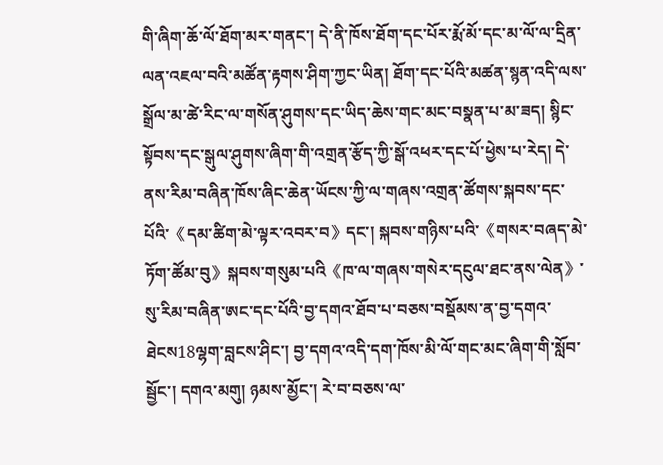གི་ཞིག་ཆོ་ལོ་ཐོག་མར་གནང་། དེ་ནི་ཁོས་ཐོག་དང་པོར་རྨོ་མོ་དང་མ་ལོ་ལ་དྲིན་ལན་འཇལ་བའི་མཚོན་རྟགས་ཤིག་ཀྱང་ཡིན། ཐོག་དང་པོའི་མཚན་སྙན་འདི་ལས་སྒྲོལ་མ་ཚེ་རིང་ལ་གསོན་ཤུགས་དང་ཡིད་ཆེས་གང་མང་བསྣན་པ་མ་ཟད། སྙིང་སྟོབས་དང་སྒུལ་ཤུགས་ཞིག་གི་འགྲན་རྩོད་ཀྱི་སྒོ་འཕར་དང་པོ་ཕྱེས་པ་རེད། དེ་ནས་རིམ་བཞིན་ཁོས་ཞིང་ཆེན་ཡོངས་ཀྱི་ལ་གཞས་འགྲན་ཚོགས་སྐབས་དང་པོའི་《དམ་ཚིག་མེ་ལྟར་འབར་བ》དང་། སྐབས་གཉིས་པའི་《གསར་བཞད་མེ་ཏོག་ཚོམ་བུ》སྐབས་གསུམ་པའི《ཁ་ལ་གཞས་གསེར་དངུལ་ཐང་ནས་ལེན》་སུ་རིམ་བཞིན་ཨང་དང་པོའི་བྱ་དགའ་ཐོབ་པ་བཅས་བསྡོམས་ན་བྱ་དགའ་ཐེངས18ལྷག་བླངས་ཤིང་། བྱ་དགའ་འདི་དག་ཁོས་མི་ལོ་གང་མང་ཞིག་གི་སློབ་སྦྱོང་། དགའ་མགུ། ཉམས་མྱོང་། རེ་བ་བཅས་ལ་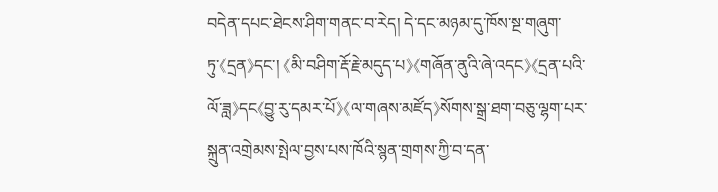བདེན་དཔང་ཐེངས་ཤིག་གནང་བ་རེད། དེ་དང་མཉམ་དུ་ཁོས་སྔ་གཞུག་ཏུ་《དྲན》དང་། 《མི་བཤིག་རྡོ་རྗེ་མདུད་པ》《གཞོན་ནུའི་ཞེ་འདང》《དྲན་པའི་ལོ་ཟླ》དང《བྱུ་རུ་དམར་པོ》《ལ་གཞས་མཛོད》སོགས་སྒྲ་ཐག་བཅུ་ལྷག་པར་སྐྲུན་འགྲེམས་སྤེལ་བྱས་པས་ཁོའི་སྙན་གྲགས་ཀྱི་བ་དན་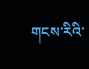གངས་རིའི་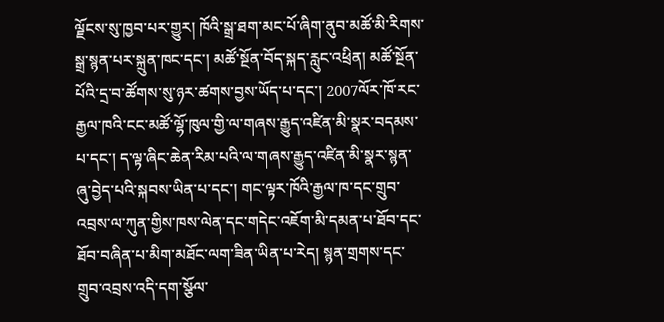ལྗོངས་སུ་ཁྱབ་པར་གྱུར། ཁོའི་སྒྲ་ཐག་མང་པོ་ཞིག་ནུབ་མཚོ་མི་རིགས་སྒྲ་སྙན་པར་སྐྲུན་ཁང་དང་། མཚོ་སྔོན་བོད་སྐད་རླུང་འཕྲིན། མཚོ་སྔོན་པོའི་དྲ་བ་ཚོགས་སུ་ཉར་ཚགས་བྱས་ཡོད་པ་དང་། 2007ལོར་ཁོ་རང་རྒྱལ་ཁའི་ངང་མཚོ་ལྷོ་ཁུལ་གྱི་ལ་གཞས་རྒྱུད་འཛིན་མི་སྣར་བདམས་པ་དང་། ད་ལྟ་ཞིང་ཆེན་རིམ་པའི་ལ་གཞས་རྒྱུད་འཛིན་མི་སྣར་སྙན་ཞུ་བྱེད་པའི་སྐབས་ཡིན་པ་དང་། གང་ལྟར་ཁོའི་རྒྱལ་ཁ་དང་གྲུབ་འབྲས་ལ་ཀུན་གྱིས་ཁས་ལེན་དང་གདེང་འཇོག་མི་དམན་པ་ཐོབ་དང་ཐོབ་བཞིན་པ་མིག་མཐོང་ལག་ཟིན་ཡིན་པ་རེད། སྙན་གྲགས་དང་གྲུབ་འབྲས་འདི་དག་སྩོལ་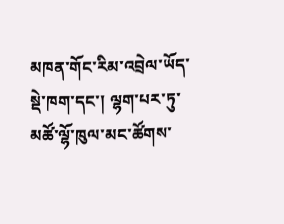མཁན་གོང་རིམ་འབྲེལ་ཡོད་སྡེ་ཁག་དང་། ལྷག་པར་ཏུ་མཚོ་ལྷོ་ཁུལ་མང་ཚོགས་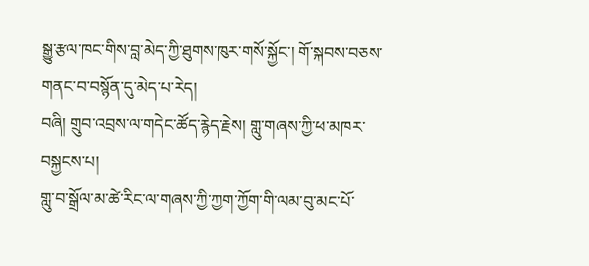སྒྱུ་རྩལ་ཁང་གིས་བླ་མེད་ཀྱི་ཐུགས་ཁུར་གསོ་སྐྱོང་། གོ་སྐབས་བཅས་གནང་བ་བསྙོན་དུ་མེད་པ་རེད།
བཞི། གྲུབ་འབྲས་ལ་གདེང་ཚོད་རྙེད་རྗེས། གླུ་གཞས་ཀྱི་ཕ་མཁར་བསྐྱངས་པ།
གླུ་བ་སྒྲོལ་མ་ཚེ་རིང་ལ་གཞས་ཀྱི་ཀྱག་ཀྱོག་གི་ལམ་བུ་མང་པོ་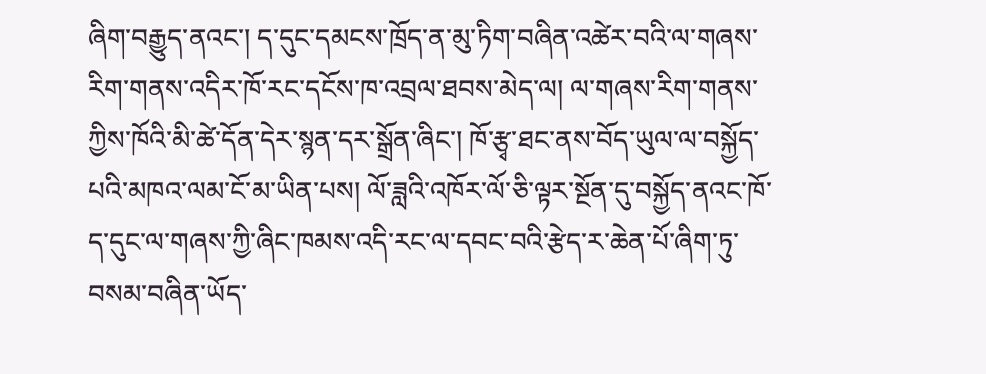ཞིག་བརྒྱུད་ནའང་། ད་དུང་དམངས་ཁྲོད་ན་མུ་ཏིག་བཞིན་འཚེར་བའི་ལ་གཞས་རིག་གནས་འདིར་ཁོ་རང་དངོས་ཁ་འབྲལ་ཐབས་མེད་ལ། ལ་གཞས་རིག་གནས་ཀྱིས་ཁོའི་མི་ཚེ་དོན་དེར་སྙན་དར་སྒྲོན་ཞིང་། ཁོ་རྩྭ་ཐང་ནས་བོད་ཡུལ་ལ་བསྐྱོད་པའི་མཁའ་ལམ་ངོ་མ་ཡིན་པས། ལོ་ཟླའི་འཁོར་ལོ་ཅི་ལྟར་སྔོན་དུ་བསྐྱོད་ནའང་ཁོ་ད་དུང་ལ་གཞས་ཀྱི་ཞིང་ཁམས་འདི་རང་ལ་དབང་བའི་རྩེད་ར་ཆེན་པོ་ཞིག་ཏུ་བསམ་བཞིན་ཡོད་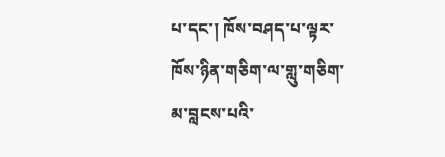པ་དང་། ཁོས་བཤད་པ་ལྟར་ཁོས་ཉིན་གཅིག་ལ་གླུ་གཅིག་མ་བླངས་པའི་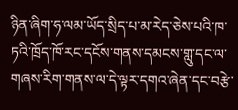ཉིན་ཞིག་ཧ་ལམ་ཡོད་སྲིད་པ་མ་རེད་ཅེས་པའི་ཁ་ཏའི་ཁྲོད་ཁོ་རང་དངོས་གནས་དམངས་གླུ་དང་ལ་གཞས་རིག་གནས་ལ་དེ་ལྟར་དགའ་ཞེན་དང་བརྩེ་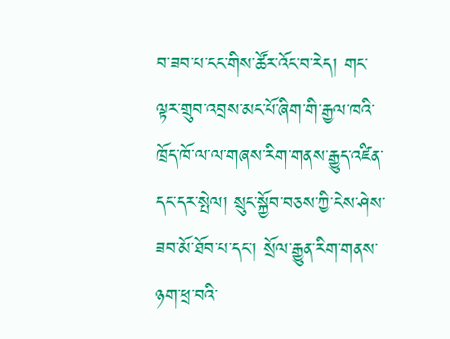བ་ཟབ་པ་ངང་གིས་ཚོར་འོང་བ་རེད། གང་ལྟར་གྲུབ་འབྲས་མང་པོ་ཞིག་གི་རྒྱལ་ཁའི་ཁྲོད་ཁོ་ལ་ལ་གཞས་རིག་གནས་རྒྱུད་འཛིན་དང་དར་སྤེལ། སྲུང་སྐྱོབ་བཅས་ཀྱི་ངེས་ཤེས་ཟབ་མོ་ཐོབ་པ་དང་། སྲོལ་རྒྱུན་རིག་གནས་ཉག་ཕྲ་བའི་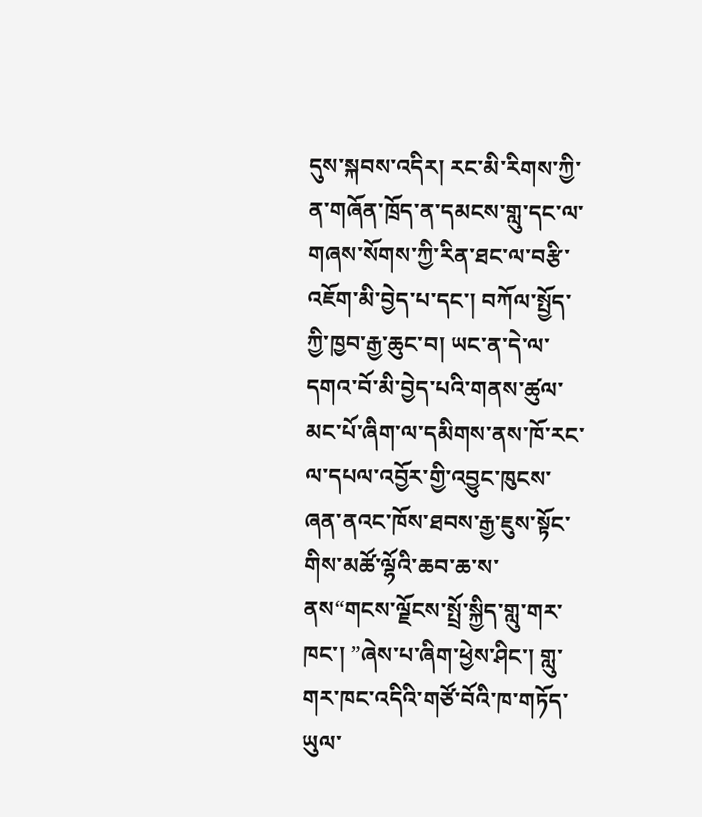དུས་སྐབས་འདིར། རང་མི་རིགས་ཀྱི་ན་གཞོན་ཁྲོད་ན་དམངས་གླུ་དང་ལ་གཞས་སོགས་ཀྱི་རིན་ཐང་ལ་བརྩི་འཇོག་མི་བྱེད་པ་དང་། བཀོལ་སྤྱོད་ཀྱི་ཁྱབ་རྒྱ་ཆུང་བ། ཡང་ན་དེ་ལ་དགའ་བོ་མི་བྱེད་པའི་གནས་ཚུལ་མང་པོ་ཞིག་ལ་དམིགས་ནས་ཁོ་རང་ལ་དཔལ་འབྱོར་གྱི་འབྱུང་ཁུངས་ཞན་ནའང་ཁོས་ཐབས་རྒྱ་ཇུས་སྟོང་གིས་མཚོ་ལྷོའི་ཆབ་ཆ་ས་ནས“གངས་ལྗོངས་སྤྲོ་སྐྱིད་གླུ་གར་ཁང་། ”ཞེས་པ་ཞིག་ཕྱེས་ཤིང་། གླུ་གར་ཁང་འདིའི་གཙོ་བོའི་ཁ་གཏོད་ཡུལ་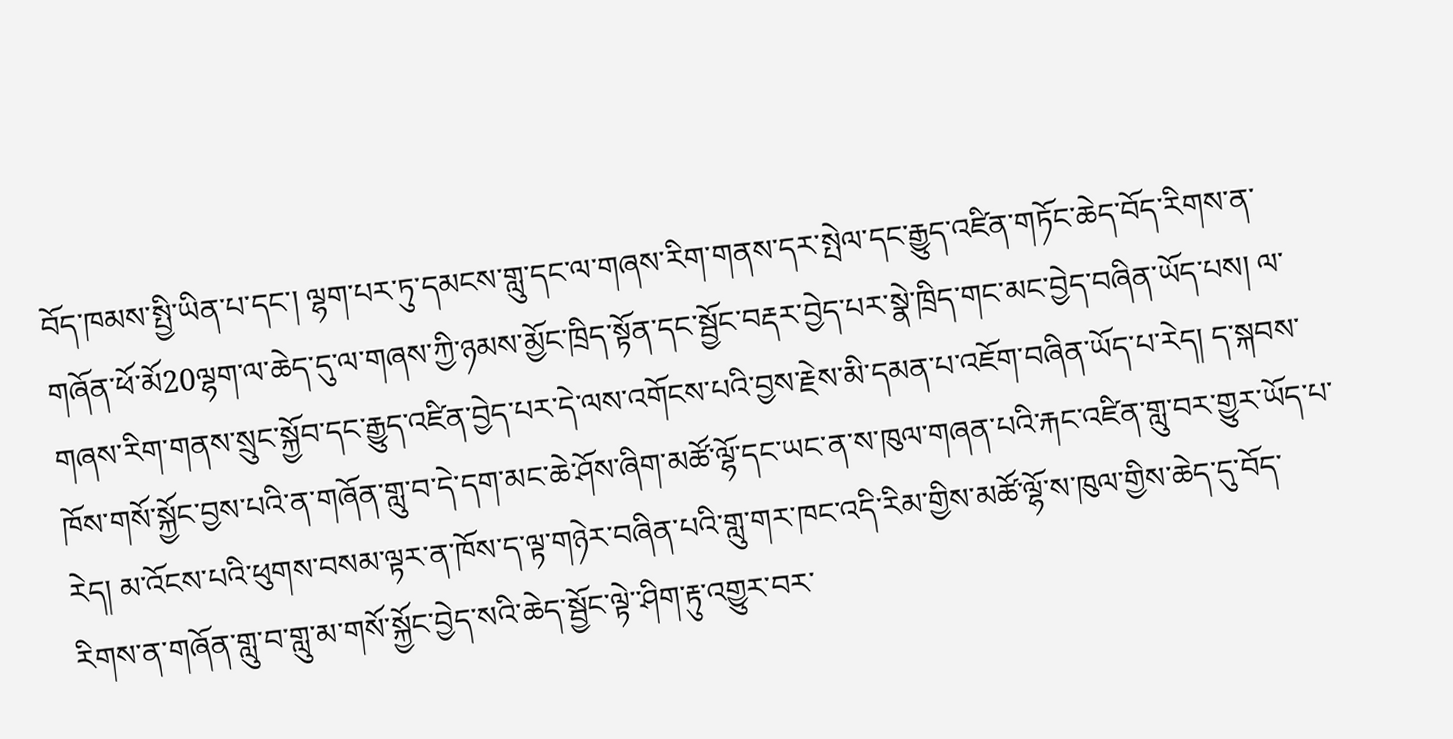བོད་ཁམས་སྤྱི་ཡིན་པ་དང་། ལྷག་པར་ཏུ་དམངས་གླུ་དང་ལ་གཞས་རིག་གནས་དར་སྤེལ་དང་རྒྱུད་འཛིན་གཏོང་ཆེད་བོད་རིགས་ན་གཞོན་ཕོ་མོ20ལྷག་ལ་ཆེད་དུ་ལ་གཞས་ཀྱི་ཉམས་མྱོང་ཁྲིད་སྟོན་དང་སྦྱོང་བརྡར་བྱེད་པར་སྣེ་ཁྲིད་གང་མང་བྱེད་བཞིན་ཡོད་པས། ལ་གཞས་རིག་གནས་སྲུང་སྐྱོབ་དང་རྒྱུད་འཛིན་བྱེད་པར་དེ་ལས་འགོངས་པའི་བྱས་རྗེས་མི་དམན་པ་འཇོག་བཞིན་ཡོད་པ་རེད། ད་སྐབས་ཁོས་གསོ་སྐྱོང་བྱས་པའི་ན་གཞོན་གླུ་བ་དེ་དག་མང་ཆེ་ཤོས་ཞིག་མཚོ་ལྷོ་དང་ཡང་ན་ས་ཁུལ་གཞན་པའི་རྐང་འཛིན་གླུ་བར་གྱུར་ཡོད་པ་རེད། མ་འོངས་པའི་ཕུགས་བསམ་ལྟར་ན་ཁོས་ད་ལྟ་གཉེར་བཞིན་པའི་གླུ་གར་ཁང་འདི་རིམ་གྱིས་མཚོ་ལྷོ་ས་ཁུལ་གྱིས་ཆེད་དུ་བོད་རིགས་ན་གཞོན་གླུ་བ་གླུ་མ་གསོ་སྐྱོང་བྱེད་སའི་ཆེད་སྦྱོང་ལྟེ་་ཤིག་རྟུ་འགྱུར་བར་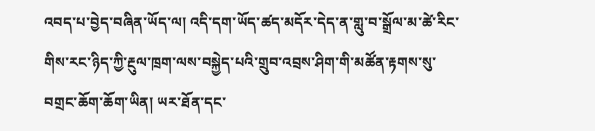འབད་པ་བྱེད་བཞིན་ཡོད་ལ། འདི་དག་ཡོད་ཚད་མདོར་དེད་ན་གླུ་བ་སྒྲོལ་མ་ཚེ་རིང་གིས་རང་ཉིད་ཀྱི་རྔུལ་ཁྲག་ལས་བསྐྱེད་པའི་གྲུབ་འབྲས་ཤིག་གི་མཚོན་རྟགས་སུ་བགྲང་ཆོག་ཆོག་ཡིན། ཡར་ཐོན་དང་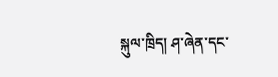སྐུལ་ཁྲིད། ཤ་ཞེན་དང་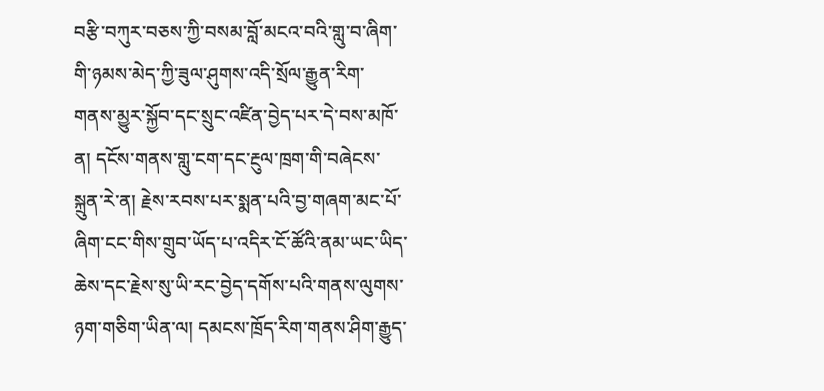བརྩི་བཀུར་བཅས་ཀྱི་བསམ་བློ་མངའ་བའི་གླུ་བ་ཞིག་གི་ཉམས་མེད་ཀྱི་ཟུལ་ཤུགས་འདི་སྲོལ་རྒྱུན་རིག་གནས་མྱུར་སྐྱོབ་དང་སྲུང་འཛིན་བྱེད་པར་དེ་བས་མཁོ་ན། དངོས་གནས་གླུ་ངག་དང་རྔུལ་ཁྲག་གི་བཞེངས་སྐྲུན་རེ་ན། རྗེས་རབས་པར་སྨན་པའི་བྱ་གཞག་མང་པོ་ཞིག་ངང་གིས་གྲུབ་ཡོད་པ་འདིར་ངོ་ཚོའི་ནམ་ཡང་ཡིད་ཆེས་དང་རྗེས་སུ་ཡི་རང་བྱེད་དགོས་པའི་གནས་ལུགས་ཉག་གཅིག་ཡིན་ལ། དམངས་ཁྲོད་རིག་གནས་ཤིག་རྒྱུད་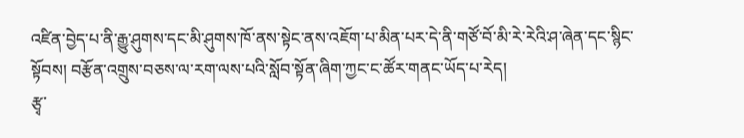འཛིན་བྱེད་པ་ནི་རྒྱུ་ཤུགས་དང་མི་ཤུགས་ཁོ་ནས་སྟེང་ནས་འཇོག་པ་མིན་པར་དེ་ནི་གཙོ་བོ་མི་རེ་རེའི་ཤ་ཞེན་དང་སྙིང་སྟོབས། བརྩོན་འགྲུས་བཅས་ལ་རག་ལས་པའི་སློབ་སྟོན་ཞིག་ཀྱང་ང་ཚོར་གནང་ཡོད་པ་རེད།
རྩྭ་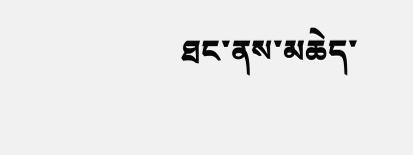ཐང་ནས་མཆེད་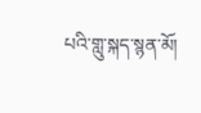པའི་གླུ་སྐད་སྙན་མོ།